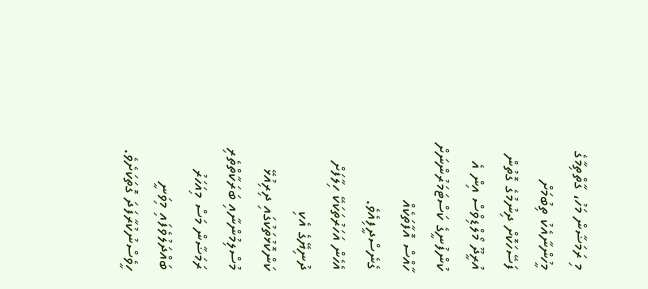މި ރަމަޟާން މަހު، ގާތްތިމާގެ މީހުންނާއެކު ތިބުމަށް ފަސޭހަކޮށް ދިނުމުގެ ގޮތުން އުރީދޫ މޯލްޑިވްސް އިން އެ ކުންފުނީގެ ކަސްޓަމަރުންނަށް ހާއްސް އޮފާތަކެއް ގެނެސްދީފިއެވެ.
އެހެން އަހަރުތަކަކޭ ހިލާފަށް ދުނިޔޭގެ އެކި ކަންކޮޅުތަކުގައި ދިރިއުޅޭ މުސްލިމުންނާއި ބަރަކާތްތެރި ރަމަޟާން މަސް މިއަހަރު ބައްދަލުވެފައި މިވަނީ ހީވެސްނުކުރާފަދަ ގޮތަކަށެވެ.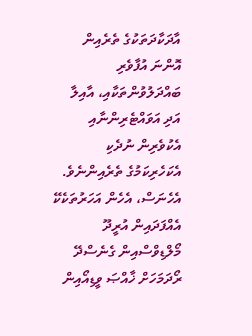އާދަކާދަތަކުގެ ތެރެއިން އޮންނަ އުފާވެރި ބައްދަލުވުންތަކާއި، އާއިލާ އަދި އަވައްޓެރިންނާއި އެކުވެރިން ނުދެކި އެކަހެރިކަމުގެ ތެރެއިންނެވެ. އެހެނަސް، އެހެން އަހަރުތަކެކޭ އެއްފަދައިން އުރީދޫ މޯލްޑިވްސްއިން ގެނެސްދޭ ރޯދަމަހަށް ޚާއްޞަ ވީޑިއޯއިން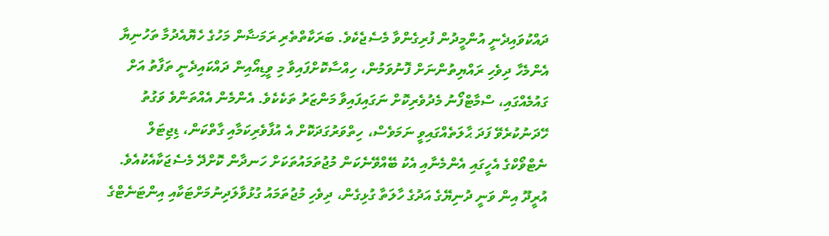ދައްކުވައިދެނީ އުންމީދުން ފުރިގެންވާ މެސެޖެކެވެ. ބަރަކާތްތެރި ރަމަޟާން މަހުގެ ހެޔޮއެދުމާ ތަހުނިޔާ އެންމެހާ ދިވެހި ރައްޔިތުންނަށް ފޮނުވަމުން، ހިއްސާކޮށްފައިވާ މި ވީޑިއޯއިން ދައްކައިދެނީ ތަފާތު އަށް ގައުމެއްގައި، ސްމާޓްފޯނު މެދުވެރިކޮށް ނަގައިފައިވާ މަންޒަރު ތަކެކެވެ. އެންމެން އެއްތަންވެ ވަގުތު ހޭދަނުކުރެވޭ ފަދަ ޙާލަތެއްގައިވީ ނަމަވެސް، ހިތްވަރުގަދަކޮށް އެ އުފާވެރިކަމާއި ގާތްކަން، ޑިޖިޓަލް ނެޓްވޯކްގެ އެހީގައި އެންމެނާއި އެކު ބޭއްވޭނެކަން މުޖުތަމައުތަކަށް ހަނދާން ކޮށްދޭ މެސެޖަކާއެކުއެވެ.
އުރީދޫ އިން ވަނީ ދުނިޔޭގެ އަދުގެ ހާލަތާ ގުޅިގެން، ދިވެހި މުޖުތަމައު ގުޅުވާލަދިނުމަށްޓަކާއި އިންޓަނެޓްގެ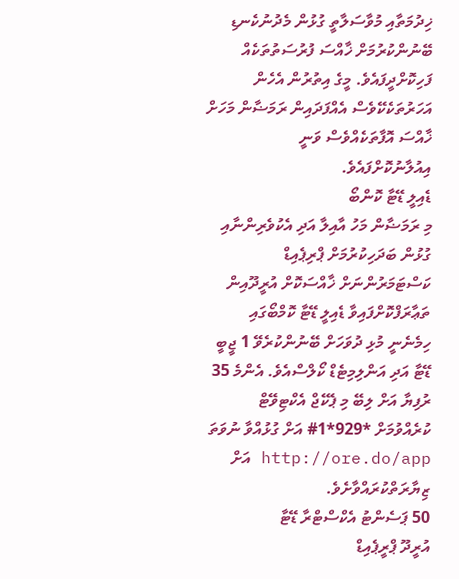ޚިދުމަތާއި މުވާސަލާތީ ގުޅުން މެދުނުކެނޑި ބޭނުންކުރުމަށް ޚާއްސަ ފުރުސަތުތަކެއް ފަހިކޮށްދީފައެވެ. މީގެ އިތުރުން އެހެން އަހަރުތަކެކޭވެސް އެއްފަދައިން ރަމަޟާން މަހަށް ޚާއްސަ އޮފާތަކެއްވެސް ވަނީ އިއުލާނުކޮށްފައެވެ.
ޑެއިލީ ޑޭޓާ ކޮންބޯ
މި ރަމަޟާން މަހު އާއިލާ އަދި އެކުވެރިންނާއި ގުޅުން ބަދަހިކުރުމަށް ޕްރިޕެއިޑް ކަސްޓަމަރުންނަށް ޚާއްސަކޮށް އުރީދޫއިން ތަޢާރަފްކޮށްފައިވާ ޑެއިލީ ޑޭޓާ ކޮމްބޯގައި ހިމެނެނީ މުޅި ދުވަހަށް ބޭނުންކުރެވޭ 1 ޖީބީ ޑޭޓާ އަދި އަންލިމިޓެޑް ކޯލްސްއެވެ. އެންމެ 35 ރުފިޔާ އަށް ލިބޭ މި ޕެކޭޖް އެކްޓިވޭޓް ކުރެއްވުމަށް *929*1# އަށް ގުޅުއްވާ ނުވަތަ http://ore.do/app އަށް ޒިޔާރަތްކުރައްވާށެވެ.
50 ޕަސެންޓު އެކްސްޓްރާ ޑޭޓާ
އުރީދޫ ޕްރީޕެއިޑް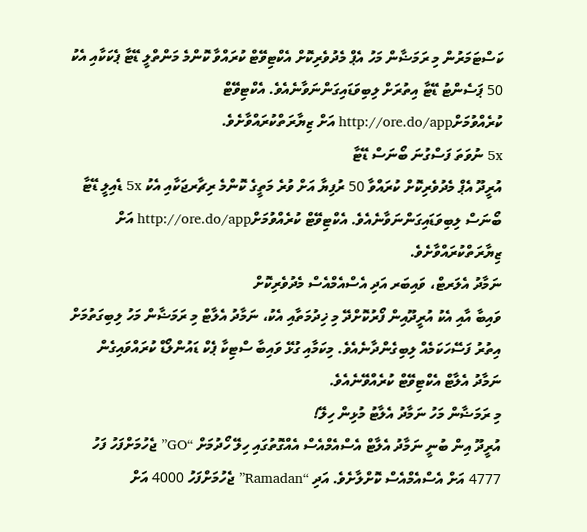ކަސްޓަމަރުން މި ރަމަޟާން މަހު އެޕް މެދުވެރިކޮށް އެކްޓިވޭޓް ކުރައްވާ ކޮންމެ މަންތްލީ ޑޭޓާ ޕެކަކާއި އެކު 50 ޕަސެންޓު ޑޭޓާ އިތުރަށް ލިބިވަޑައިގަންނަވާނެއެވެ. އެކްޓިވޭޓް ކުރެއްވުމަށްhttp://ore.do/app އަށް ޒިޔާރަތްކުރައްވާށެވެ.
5x ނުވަތަ ފަސްގުނަ ބޯނަސް ޑޭޓާ
އުރީދޫ އެޕް މެދުވެރިކޮށް ކުރައްވާ 50 ރުފިޔާ އަށް ވުރެ މަތީގެ ކޮންމެ ރިޗާރޖަކާއި އެކު 5x ޑެއިލީ ޑޭޓާ ބޯނަސް ލިބިވަޑައިގަންނަވާނެއެވެ. އެކްޓިވޭޓް ކުރެއްވުމަށްhttp://ore.do/app އަށް ޒިޔާރަތްކުރައްވާށެވެ.
ނަމާދު އެލަރޓް، ވައިބަރ އަދި އެސްއެމްއެސް މެދުވެރިކޮށް
ވައިބާ އާއި އެކު އުރީދޫއިން ފޯރުކޮށްދޭ މި ޚިދުމަތާއި އެކު، ނަމާދު އެލާޓް މި ރަމަޟާން މަހު ލިބިގަތުމަށް އިތުރު ފަސޭހަކަމެއް ލިބިގެންދާނެއެވެ. މިކަމާއި ގުޅޭ ވައިބާ ސްޓިކާ ޕެކް ޑައުންލޯޑް ކުރައްވައިގެން ނަމާދު އެލާޓް އެކްޓިވޭޓް ކުރެއްވޭނެއެވެ.
މި ރަމަޟާން މަހު ނަމާދު އެލާޓު މުޅިން ހިލޭ!
އުރީދޫ އިން ބުނީ ނަމާދު އެލާޓް އެސްއެމްއެސް އެއްގޮތުގައި ހިލޭ ހޯދުމަށް “GO” ޖެހުމަށްފަހު ފަހު 4777 އަށް އެސްއެމްއެސް ކޮށްލާށެވެ. އަދި “Ramadan” ޖެހުމަށްފަހު 4000 އަށް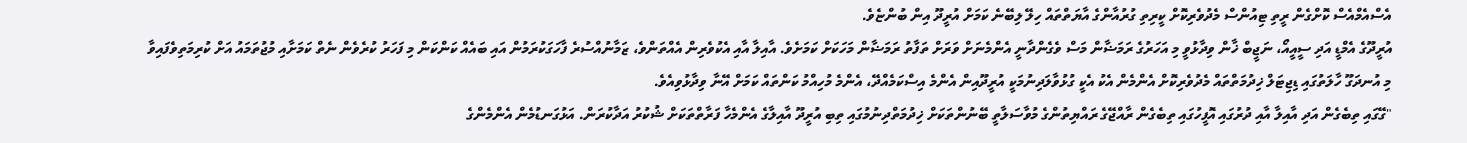އެސްއެމްއެސް ކޮށްގެން ރީތި ޓިއުންސް މެދުވެރިކޮށް ކީރިތި ގުރުއާންގެ އާޔަތްތައް ހިލޭ ލިބޭނެ ކަމަށް އުރީދޫ އިން ބުންޏެވެ.
އުރީދޫގެ އެމްޑީ އަދި ސީއީއޯ، ނަޖީބް ޚާން ވިދާޅުވީ މި އަހަރުގެ ރަމަޟާން މަސް ވެގެންދާނީ އެންމެނަށް ވަރަށް ތަފާތު ރަމަޟާން މަހަކަށް ކަމަށެވެ. އާއިލާ އާއި އެކުވެރިން އެއްތަންވެ، ޒަމާނުއްސުރެ ފާހަގަކުރަމުން އައި ބައެއް ކަންކަން މި ފަހަރު ކުރެވެން ނެތް ކަމަށާއި މުޖުތަމައު އަށް ކުރިމަތިވެފައިވާ މި އުނދަގޫ ހާލަތުގައި ޑިޖިޓަލް ޚިދުމަތްތައް މެދުވެރިކޮށް އެންމެން އެކު އެކީ ގުޅުވާލަދިނުމަކީ އުރީދޫއިން އެންމެ އިސްކަމެއްދޭ، އެންމެ މުހިއްމު ކަންތައް ކަމަށް އޭނާ ވިދާޅުވިއެވެ.
"ގޭގައި ތިބެގެން އަދި އާއިލާ އާއި ދުރުގައި އޮފީހުގައި ތިބެގެން ރާއްޖޭގެ ރައްޔިތުންގެ މުވާސަލާތީ ބޭނުންތަކަށް ޚިދުމަތްދިނުމުގައި ތިބި އުރީދޫ އާއިލާގެ އެންމެހާ ފަރާތްތަކަށް ޝުކުރު އަދާކުރަން. އަޅުގަނޑުމެން އެންމެންގެ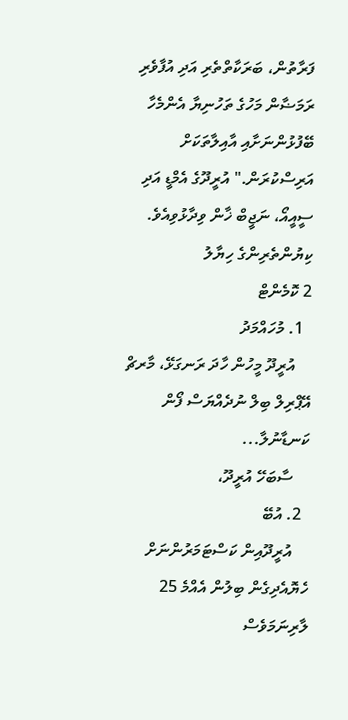ފަރާތުން، ބަރަކާތްތެރި އަދި އުފާވެރި ރަމަޟާން މަހުގެ ތަހުނިޔާ އެންމެހާ ބޭފުޅުންނަށާއި އާއިލާތަކަށް އަރިސްކުރަން." އުރީދޫގެ އެމްޑީ އަދި ސީއީއޯ، ނަޖީބް ޚާން ވިދާޅުވިއެވެ.
ކިޔުންތެރިންގެ ހިޔާލު
2 ކޮމެންޓް
  1. މުހައްމަދު
    އުރީދޫ މީހުން ހާދަ ރަނގަޅޭ، މާރޗް އޭޕްރިލް ބިލް ނުދެއްޔަސް ފޯން ކަނޑާނުލާ...
    ސާބަހޭ އުރީދޫ،
  2. އުބޭ
    އުރީދޫއިން ކަސްޓަމަރުންނަށް ހެޔޮއެދިގެން ބިލުން އެއްމެ 25 ލާރިނަމަވެސް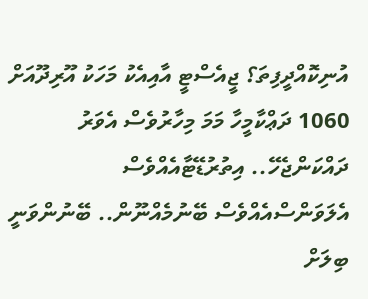އުނިކޮއްދީފިތަ؟ ޖީއެސްޓީ އާއިއެކު މަހަކު އޫރިދޫއަށް 1060 ދަޢްކާމީހާ މަމަ މިހާރުވެސް އެވަރު ދައްކަންޖެހޭ.. އިތުރުޑޭޓާއެއްވެސް އެލަވަންސްއެއްވެސް ބޭނުމެއްނޫން.. ބޭނުންވަނީ ބިލަށް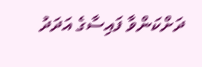ދަށްކަންވާ ފައިސާގެ އަދަދު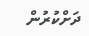ދަށްކުރުން